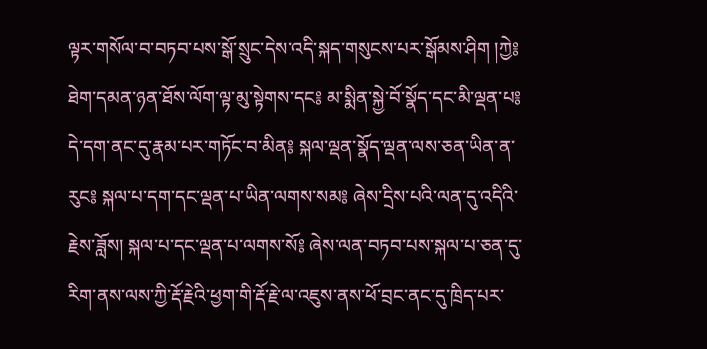ལྟར་གསོལ་བ་བཏབ་པས་སྒོ་སྲུང་དེས་འདི་སྐད་གསུངས་པར་སྒོམས་ཤིག །ཀྱེ༔ ཐེག་དམན་ཉན་ཐོས་ལོག་ལྟ་མུ་སྟེགས་དང༔ མ་སྨིན་སྐྱེ་བོ་སྣོད་དང་མི་ལྡན་པ༔ དེ་དག་ནང་དུ་རྣམ་པར་གཏོང་བ་མིན༔ སྐལ་ལྡན་སྣོད་ལྡན་ལས་ཅན་ཡིན་ན་རུང༔ སྐལ་པ་དག་དང་ལྡན་པ་ཡིན་ལགས་སམ༔ ཞེས་དྲིས་པའི་ལན་དུ་འདིའི་རྗེས་ཟློས། སྐལ་པ་དང་ལྡན་པ་ལགས་སོ༔ ཞེས་ལན་བཏབ་པས་སྐལ་པ་ཅན་དུ་རིག་ནས་ལས་ཀྱི་རྡོ་རྗེའི་ཕྱག་གི་རྡོ་རྗེ་ལ་འཇུས་ནས་ཕོ་བྲང་ནང་དུ་ཁྲིད་པར་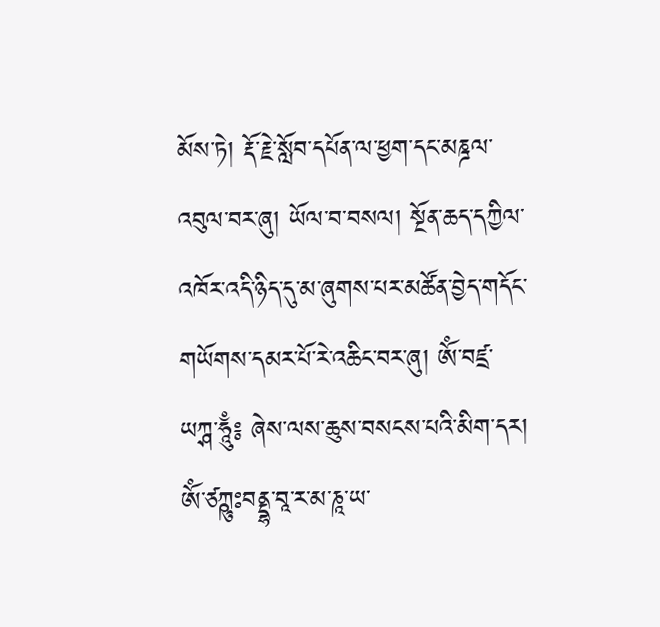མོས་ཏེ། རྡོ་རྗེ་སློབ་དཔོན་ལ་ཕྱག་དང་མཎྜལ་འབུལ་བར་ཞུ། ཡོལ་བ་བསལ། སྔོན་ཆད་དཀྱིལ་འཁོར་འདི་ཉིད་དུ་མ་ཞུགས་པར་མཚོན་བྱེད་གདོང་གཡོགས་དམར་པོ་རེ་འཆིང་བར་ཞུ། ཨོཾ་བཛྲ་ཡཀྴ་ཧཱུྃ༔ ཞེས་ལས་ཆུས་བསངས་པའི་མིག་དར། ཨོཾ་ཙཀྵུཿབནྡྷ་བཱ་ར་མ་ཎཱ་ཡ་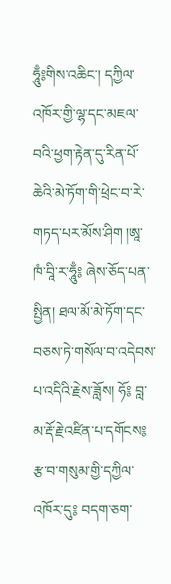ཧཱུྃ༔གིས་འཆིང་། དཀྱིལ་འཁོར་གྱི་ལྷ་དང་མཇལ་བའི་ཕྱག་རྟེན་དུ་རིན་པོ་ཆེའི་མེ་ཏོག་གི་ཕྲེང་བ་རེ་གཏད་པར་མོས་ཤིག །ཨཱ་ཁཾ་བཱི་ར་ཧཱུྃ༔ ཞེས་ཅོད་པན་སྤྱིན། ཐལ་མོ་མེ་ཏོག་དང་བཅས་ཏེ་གསོལ་བ་འདེབས་པ་འདིའི་རྗེས་ཟློས། ཧོ༔ བླ་མ་རྡོ་རྗེ་འཛིན་པ་དགོངས༔ རྩ་བ་གསུམ་གྱི་དཀྱིལ་འཁོར་དུ༔ བདག་ཅག་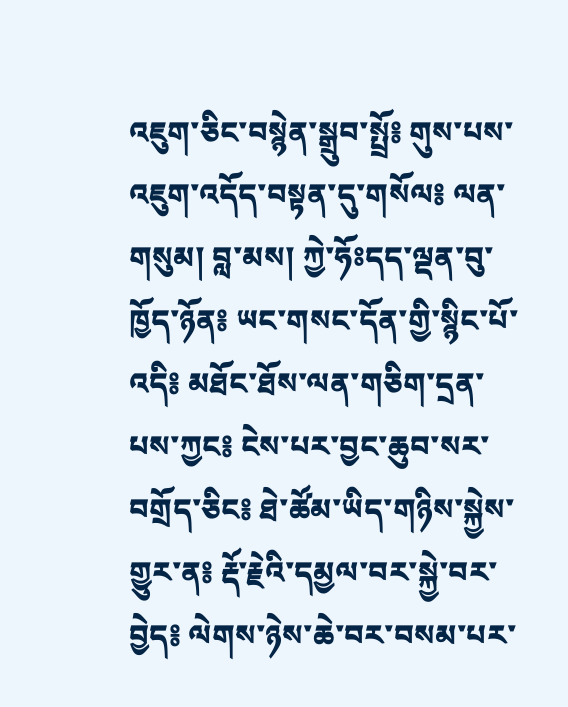འཇུག་ཅིང་བསྙེན་སྒྲུབ་སྤྲོ༔ གུས་པས་འཇུག་འདོད་བསྟན་དུ་གསོལ༔ ལན་གསུམ། བླ་མས། ཀྱེ་ཧོཿདད་ལྡན་བུ་ཁྱོད་ཉོན༔ ཡང་གསང་དོན་གྱི་སྙིང་པོ་འདི༔ མཐོང་ཐོས་ལན་གཅིག་དྲན་པས་ཀྱང༔ ངེས་པར་བྱང་ཆུབ་སར་བགྲོད་ཅིང༔ ཐེ་ཚོམ་ཡིད་གཉིས་སྐྱེས་གྱུར་ན༔ རྡོ་རྗེའི་དམྱལ་བར་སྐྱེ་བར་བྱེད༔ ལེགས་ཉེས་ཆེ་བར་བསམ་པར་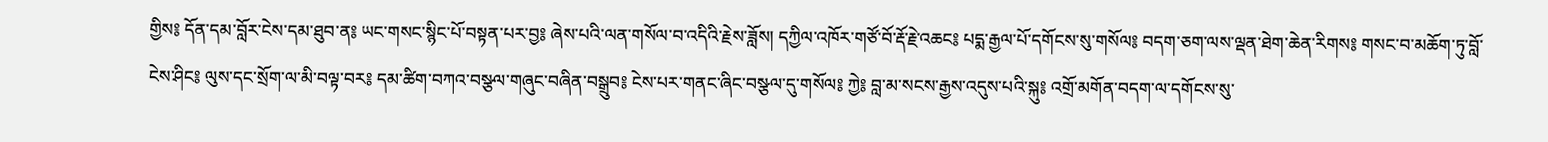གྱིས༔ དོན་དམ་བློར་ངེས་དམ་ཐུབ་ན༔ ཡང་གསང་སྙིང་པོ་བསྟན་པར་བྱ༔ ཞེས་པའི་ལན་གསོལ་བ་འདིའི་རྗེས་ཟློས། དཀྱིལ་འཁོར་གཙོ་བོ་རྡོ་རྗེ་འཆང༔ པདྨ་རྒྱལ་པོ་དགོངས་སུ་གསོལ༔ བདག་ཅག་ལས་ལྡན་ཐེག་ཆེན་རིགས༔ གསང་བ་མཆོག་ཏུ་བློ་ངེས་ཤིང༔ ལུས་དང་སྲོག་ལ་མི་བལྟ་བར༔ དམ་ཚིག་བཀའ་བསྩལ་གཞུང་བཞིན་བསྒྲུབ༔ ངེས་པར་གནང་ཞིང་བསྩལ་དུ་གསོལ༔ ཀྱེ༔ བླ་མ་སངས་རྒྱས་འདུས་པའི་སྐུ༔ འགྲོ་མགོན་བདག་ལ་དགོངས་སུ་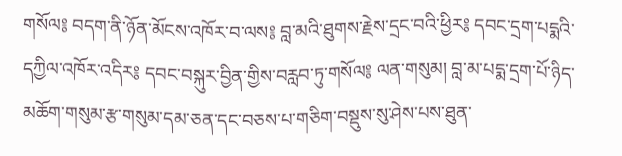གསོལ༔ བདག་ནི་ཉོན་མོངས་འཁོར་བ་ལས༔ བླ་མའི་ཐུགས་རྗེས་དྲང་བའི་ཕྱིར༔ དབང་དྲག་པདྨའི་དཀྱིལ་འཁོར་འདིར༔ དབང་བསྐུར་བྱིན་གྱིས་བརླབ་ཏུ་གསོལ༔ ལན་གསུམ། བླ་མ་པདྨ་དྲག་པོ་ཉིད་མཆོག་གསུམ་རྩ་གསུམ་དམ་ཅན་དང་བཅས་པ་གཅིག་བསྡུས་སུ་ཤེས་པས་ཐུན་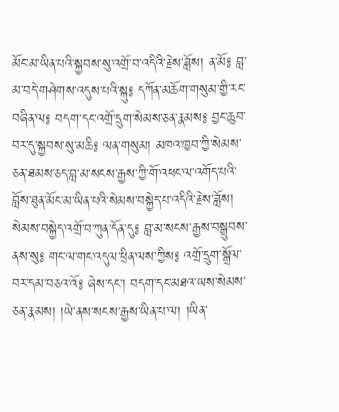མོང་མ་ཡིན་པའི་སྐྱབས་སུ་འགྲོ་བ་འདིའི་རྗེས་ཟློས། ན་མོ༔ བླ་མ་བདེ་གཤེགས་འདུས་པའི་སྐུ༔ དཀོན་མཆོག་གསུམ་གྱི་རང་བཞིན་ལ༔ བདག་དང་འགྲོ་དྲུག་སེམས་ཅན་རྣམས༔ བྱང་ཆུབ་བར་དུ་སྐྱབས་སུ་མཆི༔ ལན་གསུམ། མཁའ་ཁྱབ་ཀྱི་སེམས་ཅན་ཐམས་ཅད་བླ་མ་སངས་རྒྱས་ཀྱི་གོ་འཕང་ལ་འགོད་པའི་བློས་ཐུན་མོང་མ་ཡིན་པའི་སེམས་བསྐྱེད་པ་འདིའི་རྗེས་ཟློས། སེམས་བསྐྱེད་འགྲོ་བ་ཀུན་དོན་དུ༔ བླ་མ་སངས་རྒྱས་བསྒྲུབས་ནས་སུ༔ གང་ལ་གང་འདུལ་ཕྲིན་ལས་ཀྱིས༔ འགྲོ་དྲུག་སྒྲོལ་བར་དམ་བཅའ་འོ༔ ཞེས་དང་། བདག་དང་མཐའ་ཡས་སེམས་ཅན་རྣམས། །ཡེ་ནས་སངས་རྒྱས་ཡིན་པ་ལ། །ཡིན་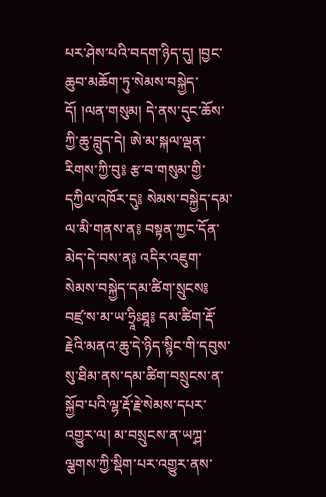པར་ཤེས་པའི་བདག་ཉིད་དུ། །བྱང་ཆུབ་མཆོག་ཏུ་སེམས་བསྐྱེད་དོ། །ལན་གསུམ། དེ་ནས་དུང་ཆོས་ཀྱི་ཆུ་བླུད་དེ། ཨེ་མ་སྐལ་ལྡན་རིགས་ཀྱི་བུ༔ རྩ་བ་གསུམ་གྱི་དཀྱིལ་འཁོར་དུ༔ སེམས་བསྐྱེད་དམ་ལ་མི་གནས་ན༔ བསྟན་ཀྱང་དོན་མེད་དེ་བས་ན༔ འདིར་འཇུག་སེམས་བསྐྱེད་དམ་ཚིག་སྲུངས༔ བཛྲ་ས་མ་ཡ་ཧྲཱིཿཐཱ༔ དམ་ཚིག་རྡོ་རྗེའི་མནའ་ཆུ་དེ་ཉིད་སྙིང་གི་དབུས་སུ་ཐིམ་ནས་དམ་ཚིག་བསྲུངས་ན་སྐྱོབ་པའི་ལྷ་རྡོ་རྗེ་སེམས་དཔར་འགྱུར་ལ། མ་བསྲུངས་ན་ཡཀྴ་ལྕགས་ཀྱི་སྡིག་པར་འགྱུར་ནས་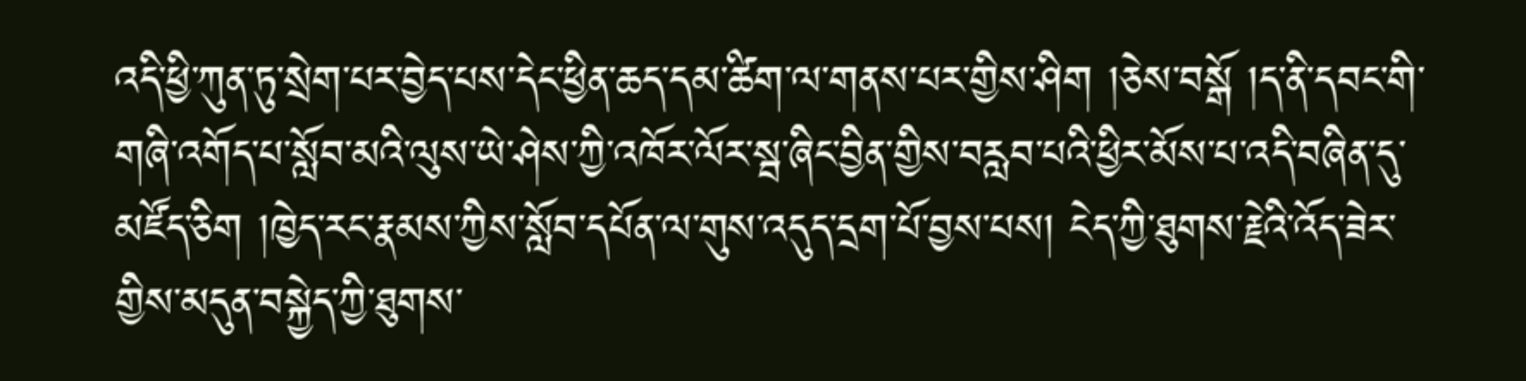འདི་ཕྱི་ཀུན་ཏུ་སྲེག་པར་བྱེད་པས་དེང་ཕྱིན་ཆད་དམ་ཚིག་ལ་གནས་པར་གྱིས་ཤིག །ཅེས་བསྒོ །ད་ནི་དབང་གི་གཞི་འགོད་པ་སློབ་མའི་ལུས་ཡེ་ཤེས་ཀྱི་འཁོར་ལོར་སྦ་ཞིང་བྱིན་གྱིས་བརླབ་པའི་ཕྱིར་མོས་པ་འདི་བཞིན་དུ་མཛོད་ཅིག །ཁྱེད་རང་རྣམས་ཀྱིས་སློབ་དཔོན་ལ་གུས་འདུད་དྲག་པོ་བྱས་པས། ངེད་ཀྱི་ཐུགས་རྗེའི་འོད་ཟེར་གྱིས་མདུན་བསྐྱེད་ཀྱི་ཐུགས་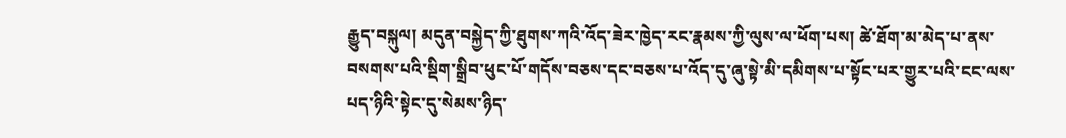རྒྱུད་བསྐུལ། མདུན་བསྐྱེད་ཀྱི་ཐུགས་ཀའི་འོད་ཟེར་ཁྱེད་རང་རྣམས་ཀྱི་ལུས་ལ་ཕོག་པས། ཚེ་ཐོག་མ་མེད་པ་ནས་བསགས་པའི་སྡིག་སྒྲིབ་ཕུང་པོ་གདོས་བཅས་དང་བཅས་པ་འོད་དུ་ཞུ་སྟེ་མི་དམིགས་པ་སྟོང་པར་གྱུར་པའི་ངང་ལས་པད་ཉིའི་སྟེང་དུ་སེམས་ཉིད་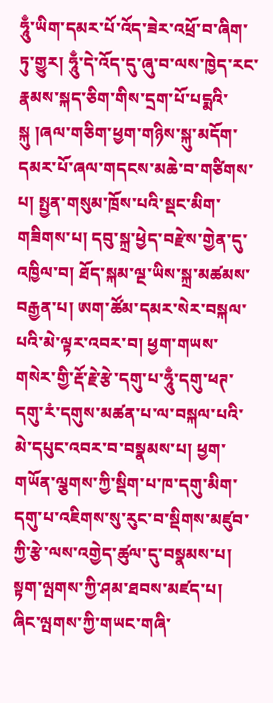ཧཱུྃ་ཡིག་དམར་པོ་འོད་ཟེར་འཕྲོ་བ་ཞིག་ཏུ་གྱུར། ཧཱུྃ་དེ་འོད་དུ་ཞུ་བ་ལས་ཁྱེད་རང་རྣམས་སྐད་ཅིག་གིས་དྲག་པོ་པདྨའི་སྐུ །ཞལ་གཅིག་ཕྱག་གཉིས་སྐུ་མདོག་དམར་པོ་ཞལ་གདངས་མཆེ་བ་གཙིགས་པ། སྤྱན་གསུམ་ཁྲོས་པའི་སྡང་མིག་གཟིགས་པ། དབུ་སྐྲ་ཕྱེད་བརྫེས་གྱེན་དུ་འཁྱིལ་བ། ཐོད་སྐམ་ལྔ་ཡིས་སྐྲ་མཚམས་བརྒྱན་པ། ཨག་ཚོམ་དམར་སེར་བསྐལ་པའི་མེ་ལྟར་འབར་བ། ཕྱག་གཡས་གསེར་གྱི་རྡོ་རྗེ་རྩེ་དགུ་པ་ཧཱུྃ་དགུ་ཕཊ་དགུ་རཾ་དགུས་མཚན་པ་ལ་བསྐལ་པའི་མེ་དཔུང་འབར་བ་བསྣམས་པ། ཕྱག་གཡོན་ལྕགས་ཀྱི་སྡིག་པ་ཁ་དགུ་མིག་དགུ་པ་འཇིགས་སུ་རུང་བ་སྡིགས་མཛུབ་ཀྱི་རྩེ་ལས་འགྱེད་ཚུལ་དུ་བསྣམས་པ། སྟག་ལྤགས་ཀྱི་ཤམ་ཐབས་མཛད་པ། ཞིང་ལྤགས་ཀྱི་གཡང་གཞི་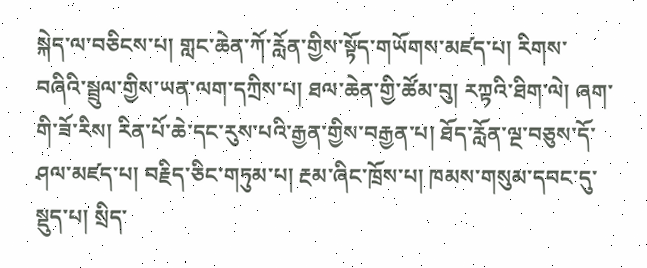སྐེད་ལ་བཅིངས་པ། གླང་ཆེན་ཀོ་རློན་གྱིས་སྟོད་གཡོགས་མཛད་པ། རིགས་བཞིའི་སྦྲུལ་གྱིས་ཡན་ལག་དཀྲིས་པ། ཐལ་ཆེན་གྱི་ཚོམ་བུ། རཀྟའི་ཐིག་ལེ། ཞག་གི་ཟོ་རིས། རིན་པོ་ཆེ་དང་རུས་པའི་རྒྱན་གྱིས་བརྒྱན་པ། ཐོད་རློན་ལྔ་བཅུས་དོ་ཤལ་མཛད་པ། བརྗིད་ཅིང་གཏུམ་པ། རྔམ་ཞིང་ཁྲོས་པ། ཁམས་གསུམ་དབང་དུ་སྡུད་པ། སྲིད་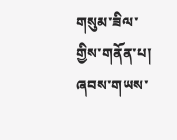གསུམ་ཟིལ་གྱིས་གནོན་པ། ཞབས་གཡས་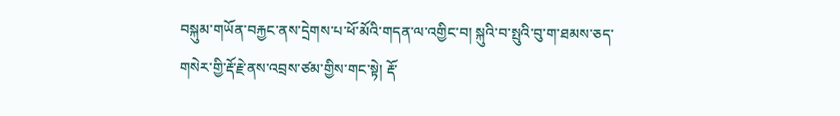བསྐུམ་གཡོན་བརྐྱང་ནས་དྲེགས་པ་ཕོ་མོའི་གདན་ལ་འགྱིང་བ། སྐུའི་བ་སྤུའི་བུ་ག་ཐམས་ཅད་གསེར་གྱི་རྡོ་རྗེ་ནས་འབྲས་ཙམ་གྱིས་གང་སྟེ། རྡོ་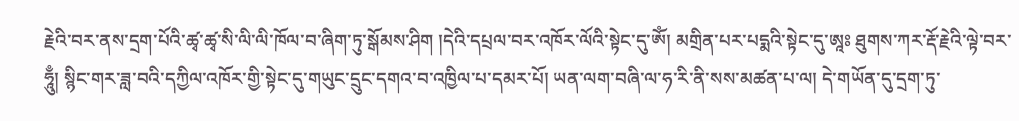རྗེའི་བར་ནས་དྲག་པོའི་ཚྭ་ཚྭ་སི་ལི་ལི་ཁོལ་བ་ཞིག་ཏུ་སྒོམས་ཤིག །དེའི་དཔྲལ་བར་འཁོར་ལོའི་སྟེང་དུ་ཨོཾ། མགྲིན་པར་པདྨའི་སྟེང་དུ་ཨཱཿ ཐུགས་ཀར་རྡོ་རྗེའི་ལྟེ་བར་ཧཱུྃ། སྙིང་གར་ཟླ་བའི་དཀྱིལ་འཁོར་གྱི་སྟེང་དུ་གཡུང་དྲུང་དགའ་བ་འཁྱིལ་པ་དམར་པོ། ཡན་ལག་བཞི་ལ་ཧ་རི་ནི་སས་མཚན་པ་ལ། དེ་གཡོན་དུ་དྲག་ཏུ་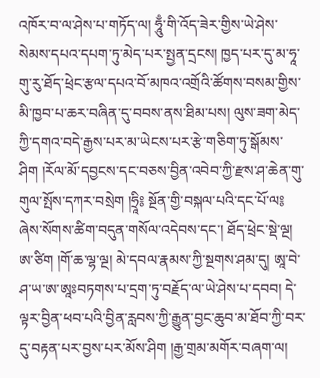འཁོར་བ་ལ་ཤེས་པ་གཏོད་ལ། ཧཱུྃ་གི་འོད་ཟེར་གྱིས་ཡེ་ཤེས་སེམས་དཔའ་དཔག་ཏུ་མེད་པར་སྤྱན་དྲངས། ཁྱད་པར་དུ་མ་ཧཱ་གུ་རུ་ཐོད་ཕྲེང་རྩལ་དཔའ་བོ་མཁའ་འགྲོའི་ཚོགས་བསམ་གྱིས་མི་ཁྱབ་པ་ཆར་བཞིན་དུ་བབས་ནས་ཐིམ་པས། ལུས་ཟག་མེད་ཀྱི་དགའ་བདེ་རྒྱས་པར་མ་ཡེངས་པར་རྩེ་གཅིག་ཏུ་སྒོམས་ཤིག །རོལ་མོ་དབྱངས་དང་བཅས་བྱིན་འབེབ་ཀྱི་རྫས་ཤ་ཆེན་གུ་གུལ་སྤོས་དཀར་བསྲེག །ཧྲཱི༔ སྔོན་གྱི་བསྐལ་པའི་དང་པོ་ལ༔ ཞེས་སོགས་ཚིག་བདུན་གསོལ་འདེབས་དང་། ཐོད་ཕྲེང་སྡེ་ལྔ། ཨ་ཙིག །གོ་ཆ་ལྷ་ལྔ། མེ་དབལ་རྣམས་ཀྱི་སྔགས་ཤམ་དུ། ཨཱ་བེ་ཤ་ཡ་ཨ་ཨཱཿབཏགས་པ་དྲག་ཏུ་བརྗོད་ལ་ཡེ་ཤེས་པ་དབབ། དེ་ལྟར་བྱིན་ཕབ་པའི་བྱིན་རླབས་ཀྱི་རྒྱུན་བྱང་ཆུབ་མ་ཐོབ་ཀྱི་བར་དུ་བརྟན་པར་བྱས་པར་མོས་ཤིག །རྒྱ་གྲམ་མགོར་བཞག་ལ།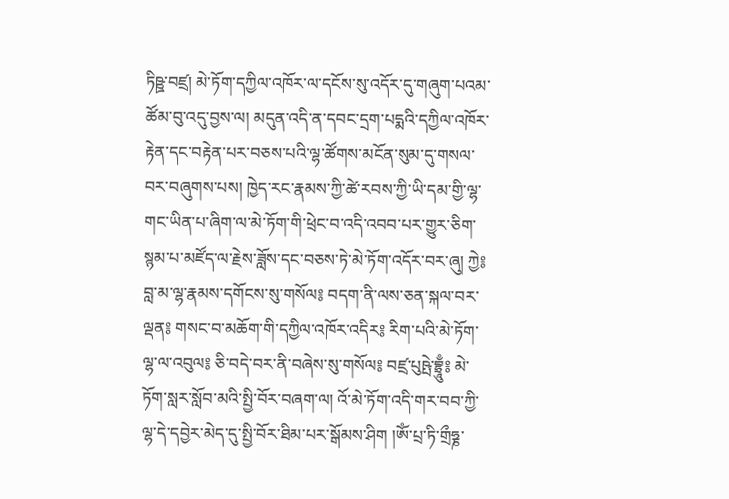ཏིཥྛ་བཛྲ། མེ་ཏོག་དཀྱིལ་འཁོར་ལ་དངོས་སུ་འདོར་དུ་གཞུག་པའམ་ཚོམ་བུ་འདུ་བྱས་ལ། མདུན་འདི་ན་དབང་དྲག་པདྨའི་དཀྱིལ་འཁོར་རྟེན་དང་བརྟེན་པར་བཅས་པའི་ལྷ་ཚོགས་མངོན་སུམ་དུ་གསལ་བར་བཞུགས་པས། ཁྱེད་རང་རྣམས་ཀྱི་ཚེ་རབས་ཀྱི་ཡི་དམ་གྱི་ལྷ་གང་ཡིན་པ་ཞིག་ལ་མེ་ཏོག་གི་ཕྲེང་བ་འདི་འབབ་པར་གྱུར་ཅིག་སྙམ་པ་མཛོད་ལ་རྗེས་ཟློས་དང་བཅས་ཏེ་མེ་ཏོག་འདོར་བར་ཞུ། ཀྱེ༔ བླ་མ་ལྷ་རྣམས་དགོངས་སུ་གསོལ༔ བདག་ནི་ལས་ཅན་སྐལ་བར་ལྡན༔ གསང་བ་མཆོག་གི་དཀྱིལ་འཁོར་འདིར༔ རིག་པའི་མེ་ཏོག་ལྷ་ལ་འབུལ༔ ཅི་བདེ་བར་ནི་བཞེས་སུ་གསོལ༔ བཛྲ་པུཥྤེ་བྷྲཱུྃ༔ མེ་ཏོག་སླར་སློབ་མའི་སྤྱི་བོར་བཞག་ལ། འོ་མེ་ཏོག་འདི་གར་བབ་ཀྱི་ལྷ་དེ་དབྱེར་མེད་དུ་སྤྱི་བོར་ཐིམ་པར་སྒོམས་ཤིག །ཨོཾ་པྲ་ཏི་གྲྀཧྞ་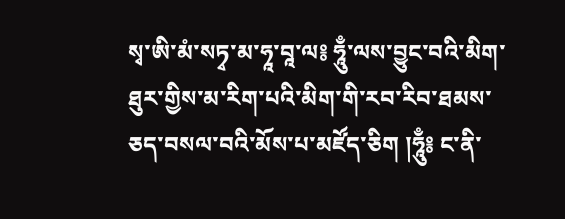སྭ་ཨི་མཾ་སཏྭ་མ་ཧཱ་བཱ་ལ༔ ཧཱུྃ་ལས་བྱུང་བའི་མིག་ཐུར་གྱིས་མ་རིག་པའི་མིག་གི་རབ་རིབ་ཐམས་ཅད་བསལ་བའི་མོས་པ་མཛོད་ཅིག །ཧཱུྃ༔ ང་ནི་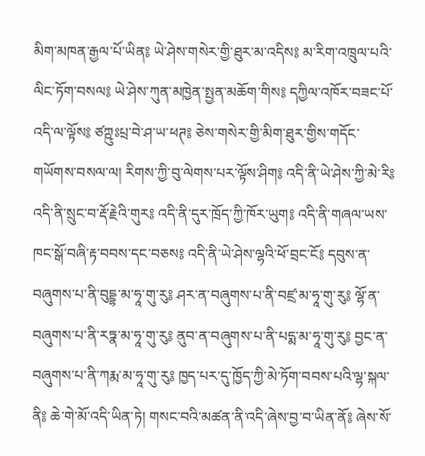མིག་མཁན་རྒྱལ་པོ་ཡིན༔ ཡེ་ཤེས་གསེར་གྱི་ཐུར་མ་འདིས༔ མ་རིག་འཁྲུལ་པའི་ལིང་ཏོག་བསལ༔ ཡེ་ཤེས་ཀུན་མཁྱེན་སྤྱན་མཆོག་གིས༔ དཀྱིལ་འཁོར་བཟང་པོ་འདི་ལ་ལྟོས༔ ཙཀྵུཿཔྲ་བེ་ཤ་ཡ་ཕཊ༔ ཅེས་གསེར་གྱི་མིག་ཐུར་གྱིས་གདོང་གཡོགས་བསལ་ལ། རིགས་ཀྱི་བུ་ལེགས་པར་ལྟོས་ཤིག༔ འདི་ནི་ཡེ་ཤེས་ཀྱི་མེ་རི༔ འདི་ནི་སྲུང་བ་རྡོ་རྗེའི་གུར༔ འདི་ནི་དུར་ཁྲོད་ཀྱི་ཁོར་ཡུག༔ འདི་ནི་གཞལ་ཡས་ཁང་སྒོ་བཞི་རྟ་བབས་དང་བཅས༔ འདི་ནི་ཡེ་ཤེས་ལྷའི་ཕོ་བྲང་ངོ༔ དབུས་ན་བཞུགས་པ་ནི་བུདྡྷ་མ་ཧཱ་གུ་རུ༔ ཤར་ན་བཞུགས་པ་ནི་བཛྲ་མ་ཧཱ་གུ་རུ༔ ལྷོ་ན་བཞུགས་པ་ནི་རཏྣ་མ་ཧཱ་གུ་རུ༔ ནུབ་ན་བཞུགས་པ་ནི་པདྨ་མ་ཧཱ་གུ་རུ༔ བྱང་ན་བཞུགས་པ་ནི་ཀརྨ་མ་ཧཱ་གུ་རུ༔ ཁྱད་པར་དུ་ཁྱོད་ཀྱི་མེ་ཏོག་བབས་པའི་ལྷ་སྐལ་ནི༔ ཆེ་གེ་མོ་འདི་ཡིན་ཏེ། གསང་བའི་མཚན་ནི་འདི་ཞེས་བྱ་བ་ཡིན་ནོ༔ ཞེས་སོ་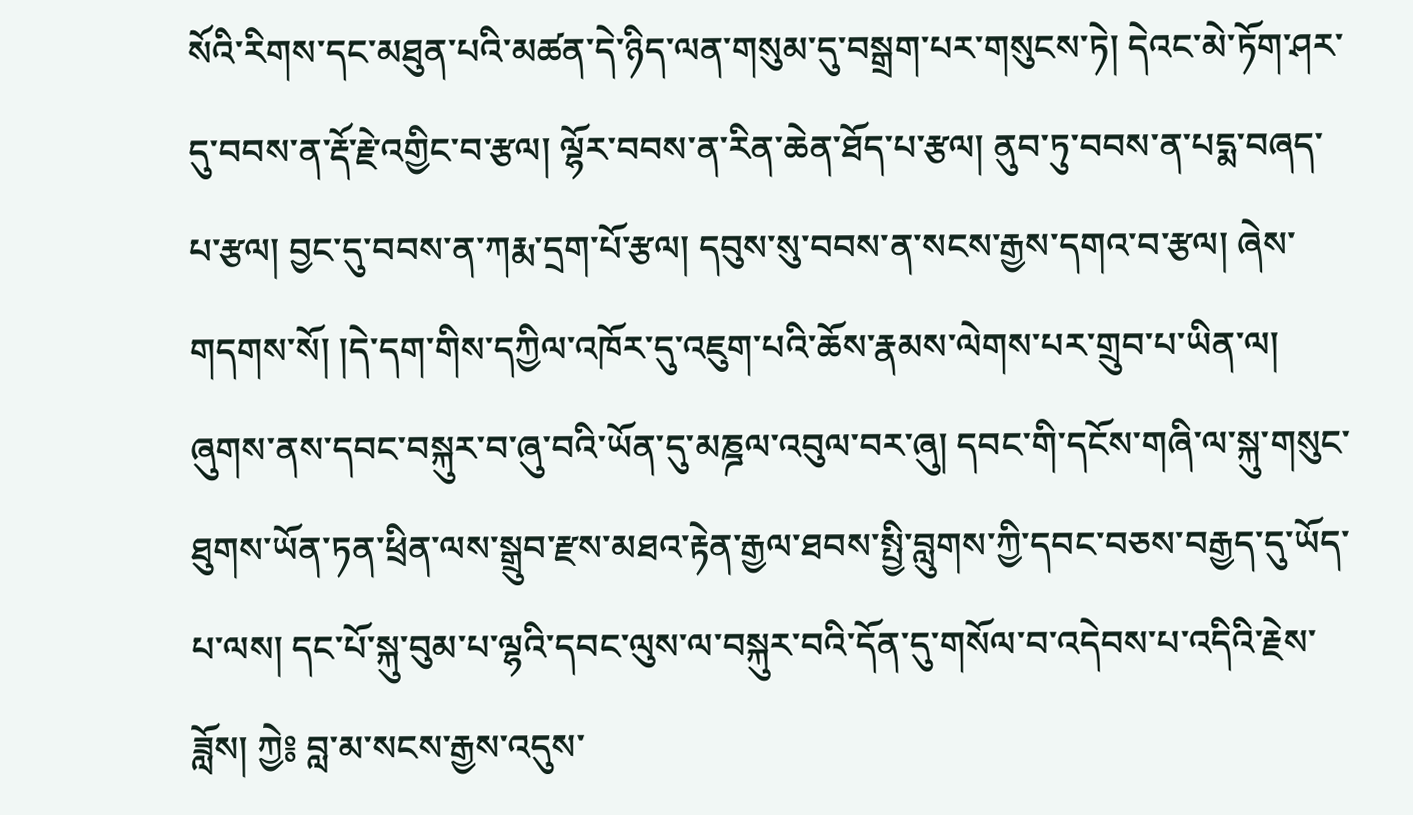སོའི་རིགས་དང་མཐུན་པའི་མཚན་དེ་ཉིད་ལན་གསུམ་དུ་བསྒྲག་པར་གསུངས་ཏེ། དེའང་མེ་ཏོག་ཤར་དུ་བབས་ན་རྡོ་རྗེ་འགྱིང་བ་རྩལ། ལྷོར་བབས་ན་རིན་ཆེན་ཐོད་པ་རྩལ། ནུབ་ཏུ་བབས་ན་པདྨ་བཞད་པ་རྩལ། བྱང་དུ་བབས་ན་ཀརྨ་དྲག་པོ་རྩལ། དབུས་སུ་བབས་ན་སངས་རྒྱས་དགའ་བ་རྩལ། ཞེས་གདགས་སོ། །དེ་དག་གིས་དཀྱིལ་འཁོར་དུ་འཇུག་པའི་ཆོས་རྣམས་ལེགས་པར་གྲུབ་པ་ཡིན་ལ། ཞུགས་ནས་དབང་བསྐུར་བ་ཞུ་བའི་ཡོན་དུ་མཎྜལ་འབུལ་བར་ཞུ། དབང་གི་དངོས་གཞི་ལ་སྐུ་གསུང་ཐུགས་ཡོན་ཏན་ཕྲིན་ལས་སྒྲུབ་རྫས་མཐའ་རྟེན་རྒྱལ་ཐབས་སྤྱི་བླུགས་ཀྱི་དབང་བཅས་བརྒྱད་དུ་ཡོད་པ་ལས། དང་པོ་སྐུ་བུམ་པ་ལྷའི་དབང་ལུས་ལ་བསྐུར་བའི་དོན་དུ་གསོལ་བ་འདེབས་པ་འདིའི་རྗེས་ཟློས། ཀྱེ༔ བླ་མ་སངས་རྒྱས་འདུས་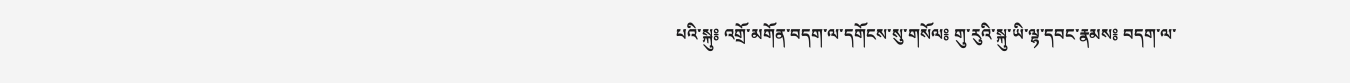པའི་སྐུ༔ འགྲོ་མགོན་བདག་ལ་དགོངས་སུ་གསོལ༔ གུ་རུའི་སྐུ་ཡི་ལྷ་དབང་རྣམས༔ བདག་ལ་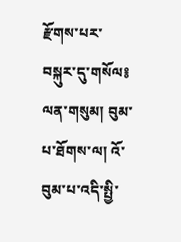རྫོགས་པར་བསྐུར་དུ་གསོལ༔ ལན་གསུམ། བུམ་པ་ཐོགས་ལ། འོ་བུམ་པ་འདི་སྤྱི་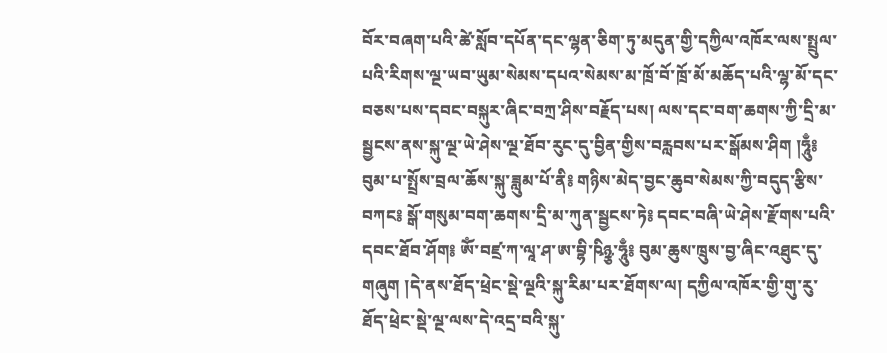བོར་བཞག་པའི་ཚེ་སློབ་དཔོན་དང་ལྷན་ཅིག་ཏུ་མདུན་གྱི་དཀྱིལ་འཁོར་ལས་སྤྲུལ་པའི་རིགས་ལྔ་ཡབ་ཡུམ་སེམས་དཔའ་སེམས་མ་ཁྲོ་བོ་ཁྲོ་མོ་མཆོད་པའི་ལྷ་མོ་དང་བཅས་པས་དབང་བསྐུར་ཞིང་བཀྲ་ཤིས་བརྗོད་པས། ལས་དང་བག་ཆགས་ཀྱི་དྲི་མ་སྦྱངས་ནས་སྐུ་ལྔ་ཡེ་ཤེས་ལྔ་ཐོབ་རུང་དུ་བྱིན་གྱིས་བརླབས་པར་སྒོམས་ཤིག །ཧཱུྃ༔ བུམ་པ་སྤྲོས་བྲལ་ཆོས་སྐུ་ཟླུམ་པོ་ནི༔ གཉིས་མེད་བྱང་ཆུབ་སེམས་ཀྱི་བདུད་རྩིས་བཀང༔ སྒོ་གསུམ་བག་ཆགས་དྲི་མ་ཀུན་སྦྱངས་ཏེ༔ དབང་བཞི་ཡེ་ཤེས་རྫོགས་པའི་དབང་ཐོབ་ཤོག༔ ཨོཾ་བཛྲ་ཀ་ལཱ་ཤ་ཨ་བྷི་ཥིཉྩ་ཧཱུྃ༔ བུམ་ཆུས་ཁྲུས་བྱ་ཞིང་འཐུང་དུ་གཞུག །དེ་ནས་ཐོད་ཕྲེང་སྡེ་ལྔའི་སྐུ་རིམ་པར་ཐོགས་ལ། དཀྱིལ་འཁོར་གྱི་གུ་རུ་ཐོད་ཕྲེང་སྡེ་ལྔ་ལས་དེ་འདྲ་བའི་སྐུ་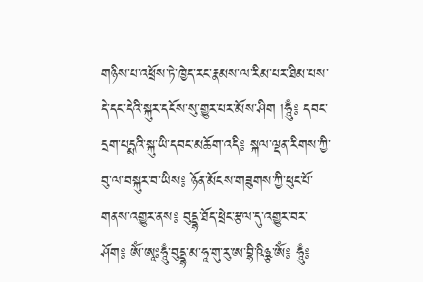གཉིས་པ་འཕྲོས་ཏེ་ཁྱེད་རང་རྣམས་ལ་རིམ་པར་ཐིམ་པས་དེ་དང་དེའི་སྐུར་དངོས་སུ་གྱུར་པར་མོས་ཤིག །ཧཱུྃ༔ དབང་དྲག་པདྨའི་སྐུ་ཡི་དབང་མཆོག་འདི༔ སྐལ་ལྡན་རིགས་ཀྱི་བུ་ལ་བསྐུར་བ་ཡིས༔ ཉོན་མོངས་གཟུགས་ཀྱི་ཕུང་པོ་གནས་འགྱུར་ནས༔ བུདྡྷ་ཐོད་ཕྲེང་རྩལ་དུ་འགྱུར་བར་ཤོག༔ ཨོཾ་ཨཱཿཧཱུྃ་བུདྡྷ་མ་ཧཱ་གུ་རུ་ཨ་བྷི་ཥིཉྩ་ཨོཾ༔ ཧཱུྃ༔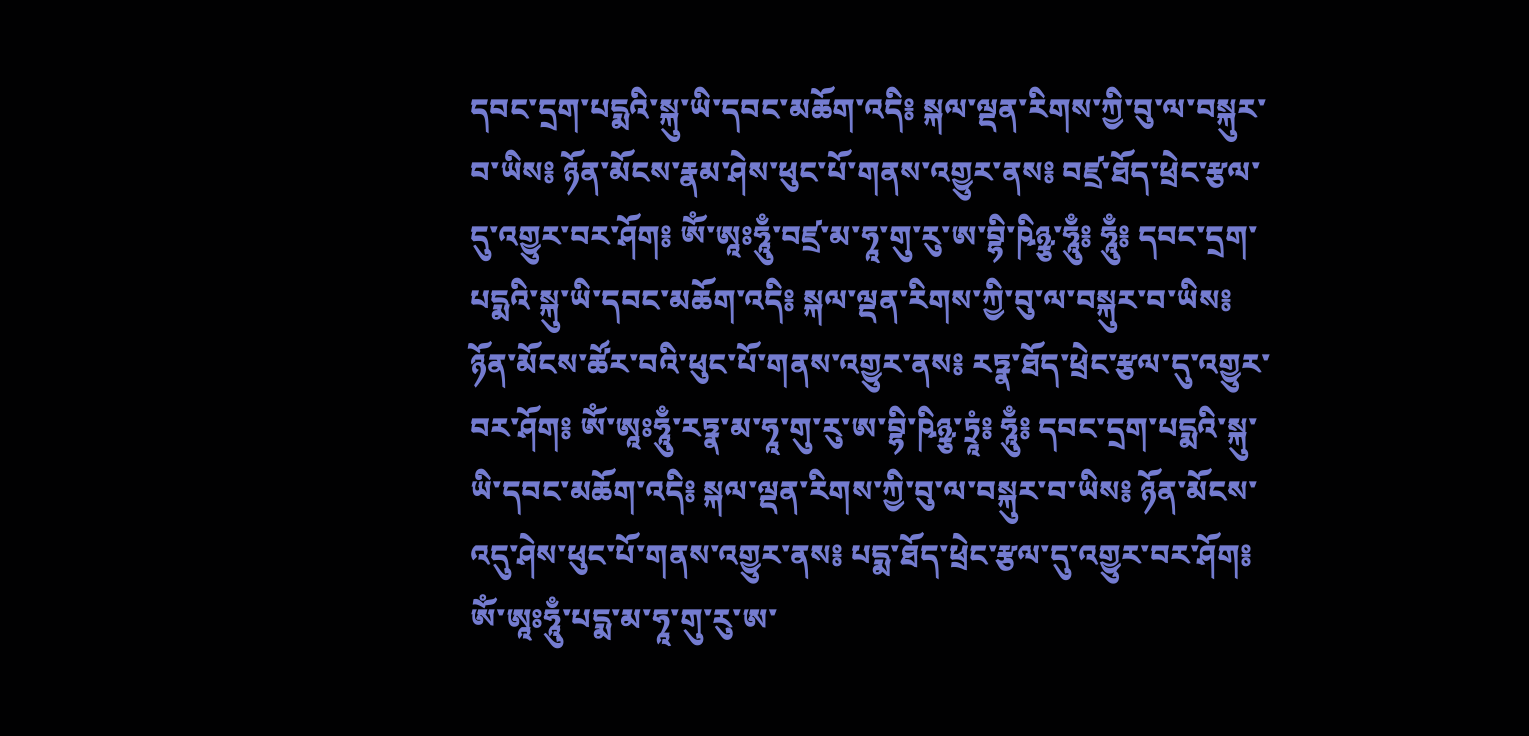དབང་དྲག་པདྨའི་སྐུ་ཡི་དབང་མཆོག་འདི༔ སྐལ་ལྡན་རིགས་ཀྱི་བུ་ལ་བསྐུར་བ་ཡིས༔ ཉོན་མོངས་རྣམ་ཤེས་ཕུང་པོ་གནས་འགྱུར་ནས༔ བཛྲ་ཐོད་ཕྲེང་རྩལ་དུ་འགྱུར་བར་ཤོག༔ ཨོཾ་ཨཱཿཧཱུྃ་བཛྲ་མ་ཧཱ་གུ་རུ་ཨ་བྷི་ཥིཉྩ་ཧཱུྃ༔ ཧཱུྃ༔ དབང་དྲག་པདྨའི་སྐུ་ཡི་དབང་མཆོག་འདི༔ སྐལ་ལྡན་རིགས་ཀྱི་བུ་ལ་བསྐུར་བ་ཡིས༔ ཉོན་མོངས་ཚོར་བའི་ཕུང་པོ་གནས་འགྱུར་ནས༔ རཏྣ་ཐོད་ཕྲེང་རྩལ་དུ་འགྱུར་བར་ཤོག༔ ཨོཾ་ཨཱཿཧཱུྃ་རཏྣ་མ་ཧཱ་གུ་རུ་ཨ་བྷི་ཥིཉྩ་ཏྲཱཾ༔ ཧཱུྃ༔ དབང་དྲག་པདྨའི་སྐུ་ཡི་དབང་མཆོག་འདི༔ སྐལ་ལྡན་རིགས་ཀྱི་བུ་ལ་བསྐུར་བ་ཡིས༔ ཉོན་མོངས་འདུ་ཤེས་ཕུང་པོ་གནས་འགྱུར་ནས༔ པདྨ་ཐོད་ཕྲེང་རྩལ་དུ་འགྱུར་བར་ཤོག༔ ཨོཾ་ཨཱཿཧཱུྃ་པདྨ་མ་ཧཱ་གུ་རུ་ཨ་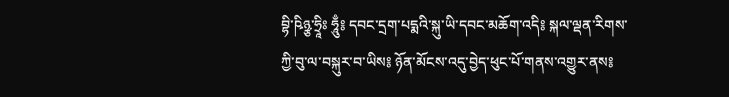བྷི་ཥིཉྩ་ཧྲཱིཿ ཧཱུྃ༔ དབང་དྲག་པདྨའི་སྐུ་ཡི་དབང་མཆོག་འདི༔ སྐལ་ལྡན་རིགས་ཀྱི་བུ་ལ་བསྐུར་བ་ཡིས༔ ཉོན་མོངས་འདུ་བྱེད་ཕུང་པོ་གནས་འགྱུར་ནས༔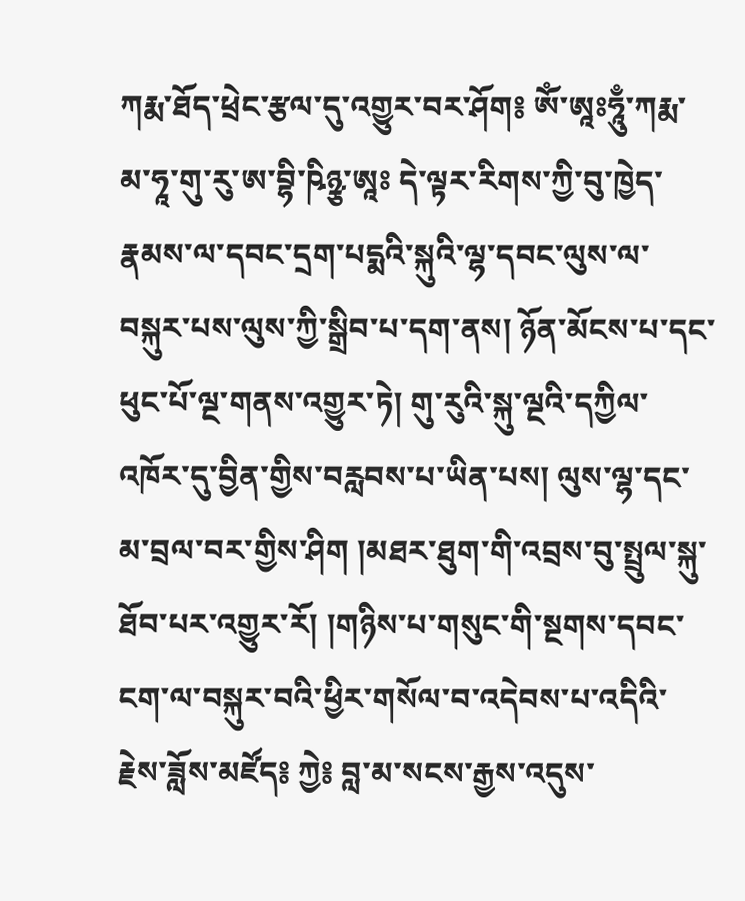ཀརྨ་ཐོད་ཕྲེང་རྩལ་དུ་འགྱུར་བར་ཤོག༔ ཨོཾ་ཨཱཿཧཱུྃ་ཀརྨ་མ་ཧཱ་གུ་རུ་ཨ་བྷི་ཥིཉྩ་ཨཱཿ དེ་ལྟར་རིགས་ཀྱི་བུ་ཁྱེད་རྣམས་ལ་དབང་དྲག་པདྨའི་སྐུའི་ལྷ་དབང་ལུས་ལ་བསྐུར་པས་ལུས་ཀྱི་སྒྲིབ་པ་དག་ནས། ཉོན་མོངས་པ་དང་ཕུང་པོ་ལྔ་གནས་འགྱུར་ཏེ། གུ་རུའི་སྐུ་ལྔའི་དཀྱིལ་འཁོར་དུ་བྱིན་གྱིས་བརླབས་པ་ཡིན་པས། ལུས་ལྷ་དང་མ་བྲལ་བར་གྱིས་ཤིག །མཐར་ཐུག་གི་འབྲས་བུ་སྤྲུལ་སྐུ་ཐོབ་པར་འགྱུར་རོ། །གཉིས་པ་གསུང་གི་སྔགས་དབང་ངག་ལ་བསྐུར་བའི་ཕྱིར་གསོལ་བ་འདེབས་པ་འདིའི་རྗེས་ཟློས་མཛོད༔ ཀྱེ༔ བླ་མ་སངས་རྒྱས་འདུས་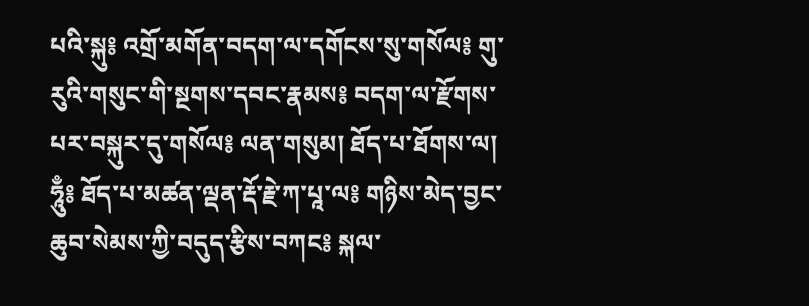པའི་སྐུ༔ འགྲོ་མགོན་བདག་ལ་དགོངས་སུ་གསོལ༔ གུ་རུའི་གསུང་གི་སྔགས་དབང་རྣམས༔ བདག་ལ་རྫོགས་པར་བསྐུར་དུ་གསོལ༔ ལན་གསུམ། ཐོད་པ་ཐོགས་ལ། ཧཱུྃ༔ ཐོད་པ་མཚན་ལྡན་རྡོ་རྗེ་ཀ་པཱ་ལ༔ གཉིས་མེད་བྱང་ཆུབ་སེམས་ཀྱི་བདུད་རྩིས་བཀང༔ སྐལ་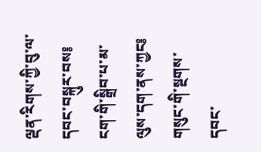ལྡན་རིགས་ཀྱི་བུ་ལ་དབང་བསྐུར་བས༔ ངག་གི་སྒྲིབ་པ་མ་ལུས་དག་ནས་ཀྱང༔ གསུང་གི་སྔགས་དབང་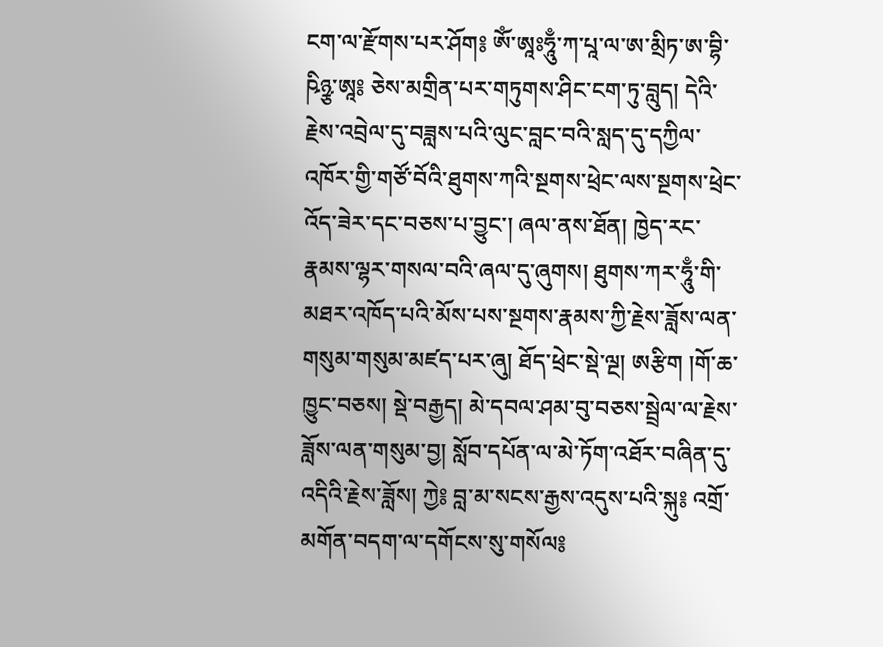ངག་ལ་རྫོགས་པར་ཤོག༔ ཨོཾ་ཨཱཿཧཱུྃ་ཀ་པཱ་ལ་ཨ་མྲིཏ་ཨ་བྷི་ཥིཉྩ་ཨཱ༔ ཅེས་མགྲིན་པར་གཏུགས་ཤིང་ངག་ཏུ་བླུད། དེའི་རྗེས་འབྲེལ་དུ་བཟླས་པའི་ལུང་བླང་བའི་སླད་དུ་དཀྱིལ་འཁོར་གྱི་གཙོ་བོའི་ཐུགས་ཀའི་སྔགས་ཕྲེང་ལས་སྔགས་ཕྲེང་འོད་ཟེར་དང་བཅས་པ་བྱུང་། ཞལ་ནས་ཐོན། ཁྱེད་རང་རྣམས་ལྷར་གསལ་བའི་ཞལ་དུ་ཞུགས། ཐུགས་ཀར་ཧཱུྃ་གི་མཐར་འཁོད་པའི་མོས་པས་སྔགས་རྣམས་ཀྱི་རྗེས་ཟློས་ལན་གསུམ་གསུམ་མཛད་པར་ཞུ། ཐོད་ཕྲེང་སྡེ་ལྔ། ཨརྩིག །གོ་ཆ་ཁྱུང་བཅས། སྡེ་བརྒྱད། མེ་དབལ་ཤམ་བུ་བཅས་སྦྲེལ་ལ་རྗེས་ཟློས་ལན་གསུམ་བྱ། སློབ་དཔོན་ལ་མེ་ཏོག་འཐོར་བཞིན་དུ་འདིའི་རྗེས་ཟློས། ཀྱེ༔ བླ་མ་སངས་རྒྱས་འདུས་པའི་སྐུ༔ འགྲོ་མགོན་བདག་ལ་དགོངས་སུ་གསོལ༔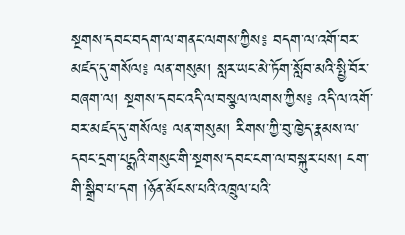སྔགས་དབང་བདག་ལ་གནང་ལགས་ཀྱིས༔ བདག་ལ་འགོ་བར་མཛད་དུ་གསོལ༔ ལན་གསུམ། སླར་ཡང་མེ་ཏོག་སློབ་མའི་སྤྱི་བོར་བཞག་ལ། སྔགས་དབང་འདི་ལ་བསྩལ་ལགས་ཀྱིས༔ འདི་ལ་འགོ་བར་མཛད་དུ་གསོལ༔ ལན་གསུམ། རིགས་ཀྱི་བུ་ཁྱེད་རྣམས་ལ་དབང་དྲག་པདྨའི་གསུང་གི་སྔགས་དབང་ངག་ལ་བསྐུར་པས། ངག་གི་སྒྲིབ་པ་དག །ཉོན་མོངས་པའི་འཁྲུལ་པའི་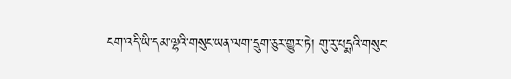ངག་འདི་ཡི་དམ་ལྷའི་གསུང་ཡན་ལག་དྲུག་ཅུར་གྱུར་ཏེ། གུ་རུ་པདྨའི་གསུང་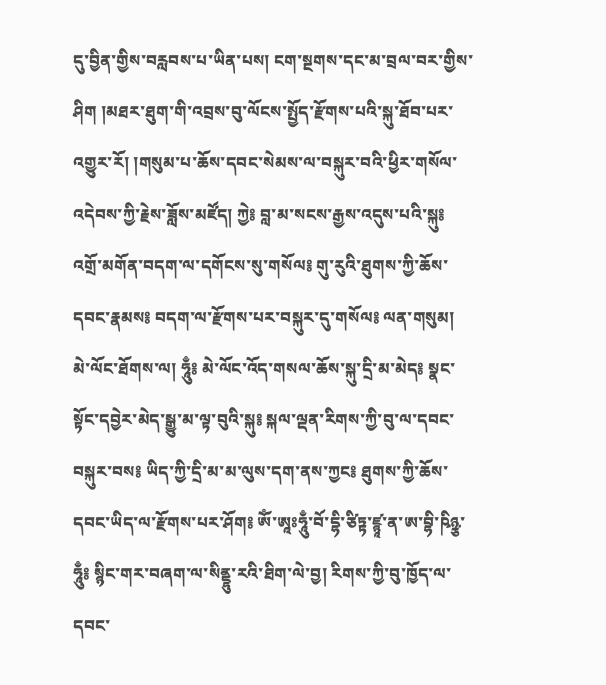དུ་བྱིན་གྱིས་བརླབས་པ་ཡིན་པས། ངག་སྔགས་དང་མ་བྲལ་བར་གྱིས་ཤིག །མཐར་ཐུག་གི་འབྲས་བུ་ལོངས་སྤྱོད་རྫོགས་པའི་སྐུ་ཐོབ་པར་འགྱུར་རོ། །གསུམ་པ་ཆོས་དབང་སེམས་ལ་བསྐུར་བའི་ཕྱིར་གསོལ་འདེབས་ཀྱི་རྗེས་ཟློས་མཛོད། ཀྱེ༔ བླ་མ་སངས་རྒྱས་འདུས་པའི་སྐུ༔ འགྲོ་མགོན་བདག་ལ་དགོངས་སུ་གསོལ༔ གུ་རུའི་ཐུགས་ཀྱི་ཆོས་དབང་རྣམས༔ བདག་ལ་རྫོགས་པར་བསྐུར་དུ་གསོལ༔ ལན་གསུམ། མེ་ལོང་ཐོགས་ལ། ཧཱུྃ༔ མེ་ལོང་འོད་གསལ་ཆོས་སྐུ་དྲི་མ་མེད༔ སྣང་སྟོང་དབྱེར་མེད་སྒྱུ་མ་ལྟ་བུའི་སྐུ༔ སྐལ་ལྡན་རིགས་ཀྱི་བུ་ལ་དབང་བསྐུར་བས༔ ཡིད་ཀྱི་དྲི་མ་མ་ལུས་དག་ནས་ཀྱང༔ ཐུགས་ཀྱི་ཆོས་དབང་ཡིད་ལ་རྫོགས་པར་ཤོག༔ ཨོཾ་ཨཱཿཧཱུྃ་བོ་དྷི་ཙིཏྟ་ཛྙཱ་ན་ཨ་བྷི་ཥིཉྩ་ཧཱུྃ༔ སྙིང་གར་བཞག་ལ་སིནྡྷུ་རའི་ཐིག་ལེ་བྱ། རིགས་ཀྱི་བུ་ཁྱོད་ལ་དབང་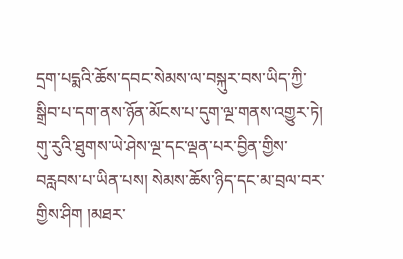དྲག་པདྨའི་ཆོས་དབང་སེམས་ལ་བསྐུར་བས་ཡིད་ཀྱི་སྒྲིབ་པ་དག་ནས་ཉོན་མོངས་པ་དུག་ལྔ་གནས་འགྱུར་ཏེ། གུ་རུའི་ཐུགས་ཡེ་ཤེས་ལྔ་དང་ལྡན་པར་བྱིན་གྱིས་བརླབས་པ་ཡིན་པས། སེམས་ཆོས་ཉིད་དང་མ་བྲལ་བར་གྱིས་ཤིག །མཐར་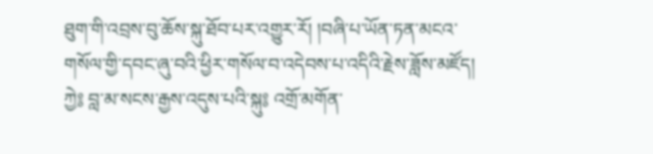ཐུག་གི་འབྲས་བུ་ཆོས་སྐུ་ཐོབ་པར་འགྱུར་རོ། །བཞི་པ་ཡོན་ཏན་མངའ་གསོལ་གྱི་དབང་ཞུ་བའི་ཕྱིར་གསོལ་བ་འདེབས་པ་འདིའི་རྗེས་ཟློས་མཛོད། ཀྱེ༔ བླ་མ་སངས་རྒྱས་འདུས་པའི་སྐུ༔ འགྲོ་མགོན་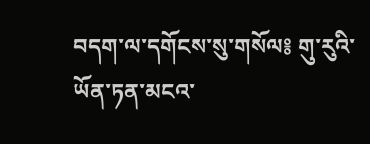བདག་ལ་དགོངས་སུ་གསོལ༔ གུ་རུའི་ཡོན་ཏན་མངའ་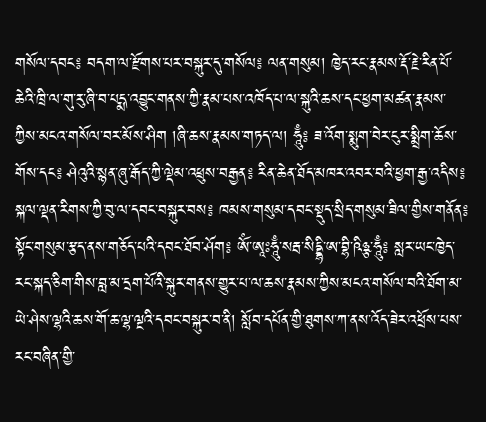གསོལ་དབང༔ བདག་ལ་རྫོགས་པར་བསྐུར་དུ་གསོལ༔ ལན་གསུམ། ཁྱེད་རང་རྣམས་རྡོ་རྗེ་རིན་པོ་ཆེའི་ཁྲི་ལ་གུ་རུ་ཞི་བ་པདྨ་འབྱུང་གནས་ཀྱི་རྣམ་པས་འཁོད་པ་ལ་སྐུའི་ཆས་དང་ཕྱག་མཚན་རྣམས་ཀྱིས་མངའ་གསོལ་བར་མོས་ཤིག །ཞི་ཆས་རྣམས་གཏད་ལ། ཧཱུྃ༔ ཟ་འོག་སྨུག་བེར་ངུར་སྨྲིག་ཆོས་གོས་དང༔ ཤེའུའི་སྙན་ཞུ་རྒོད་ཀྱི་ལྡེམ་འཕྲུས་བརྒྱན༔ རིན་ཆེན་ཐོད་མཁར་འབར་བའི་ཕྱག་རྒྱ་འདིས༔ སྐལ་ལྡན་རིགས་ཀྱི་བུ་ལ་དབང་བསྐུར་བས༔ ཁམས་གསུམ་དབང་སྡུད་སྲིད་གསུམ་ཟིལ་གྱིས་གནོན༔ སྟོང་གསུམ་རྩད་ནས་གཅོད་པའི་དབང་ཐོབ་ཤོག༔ ཨོཾ་ཨཱཿཧཱུྃ་སརྦ་སིདྡྷི་ཨ་བྷི་ཥིཉྩ་ཧཱུྃ༔ སླར་ཡང་ཁྱེད་རང་སྐད་ཅིག་གིས་བླ་མ་དྲག་པོའི་སྐུར་གནས་གྱུར་པ་ལ་ཆས་རྣམས་ཀྱིས་མངའ་གསོལ་བའི་ཐོག་མ་ཡེ་ཤེས་ལྷའི་ཆས་གོ་ཆ་ལྷ་ལྔའི་དབང་བསྐུར་བ་ནི། སློབ་དཔོན་གྱི་ཐུགས་ཀ་ནས་འོད་ཟེར་འཕྲོས་པས་རང་བཞིན་གྱི་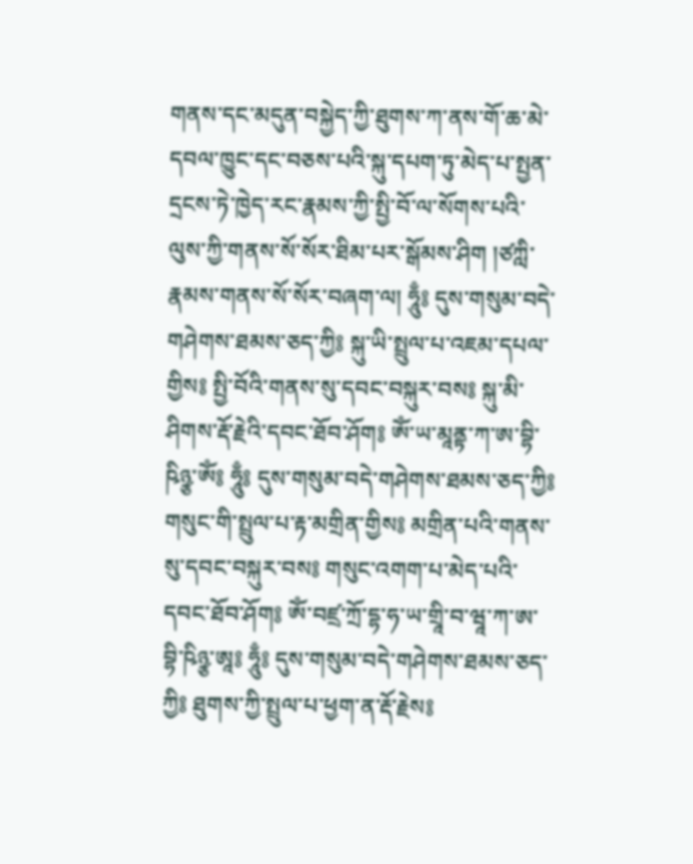གནས་དང་མདུན་བསྐྱེད་ཀྱི་ཐུགས་ཀ་ནས་གོ་ཆ་མེ་དབལ་ཁྱུང་དང་བཅས་པའི་སྐུ་དཔག་ཏུ་མེད་པ་སྤྱན་དྲངས་ཏེ་ཁྱེད་རང་རྣམས་ཀྱི་སྤྱི་བོ་ལ་སོགས་པའི་ལུས་ཀྱི་གནས་སོ་སོར་ཐིམ་པར་སྒོམས་ཤིག །ཙཀླི་རྣམས་གནས་སོ་སོར་བཞག་ལ། ཧཱུྃ༔ དུས་གསུམ་བདེ་གཤེགས་ཐམས་ཅད་ཀྱི༔ སྐུ་ཡི་སྤྲུལ་པ་འཇམ་དཔལ་གྱིས༔ སྤྱི་བོའི་གནས་སུ་དབང་བསྐུར་བས༔ སྐུ་མི་ཤིགས་རྡོ་རྗེའི་དབང་ཐོབ་ཤོག༔ ཨོཾ་ཡ་མཱནྟ་ཀ་ཨ་བྷི་ཥིཉྩ་ཨོཾ༔ ཧཱུྃ༔ དུས་གསུམ་བདེ་གཤེགས་ཐམས་ཅད་ཀྱི༔ གསུང་གི་སྤྲུལ་པ་རྟ་མགྲིན་གྱིས༔ མགྲིན་པའི་གནས་སུ་དབང་བསྐུར་བས༔ གསུང་འགག་པ་མེད་པའི་དབང་ཐོབ་ཤོག༔ ཨོཾ་བཛྲ་ཀྲོ་དྷ་ཧ་ཡ་གྲཱི་བ་ཝཱ་ཀ་ཨ་བྷི་ཥིཉྩ་ཨཱ༔ ཧཱུྃ༔ དུས་གསུམ་བདེ་གཤེགས་ཐམས་ཅད་ཀྱི༔ ཐུགས་ཀྱི་སྤྲུལ་པ་ཕྱག་ན་རྡོ་རྗེས༔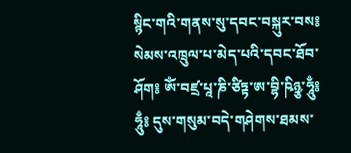སྙིང་གའི་གནས་སུ་དབང་བསྐུར་བས༔ སེམས་འཁྲུལ་པ་མེད་པའི་དབང་ཐོབ་ཤོག༔ ཨོཾ་བཛྲ་པཱ་ཎི་ཙིཏྟ་ཨ་བྷི་ཥིཉྩ་ཧཱུྃ༔ ཧཱུྃ༔ དུས་གསུམ་བདེ་གཤེགས་ཐམས་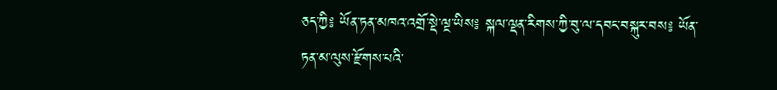ཅད་ཀྱི༔ ཡོན་ཏན་མཁའ་འགྲོ་སྡེ་ལྔ་ཡིས༔ སྐལ་ལྡན་རིགས་ཀྱི་བུ་ལ་དབང་བསྐུར་བས༔ ཡོན་ཏན་མ་ལུས་རྫོགས་པའི་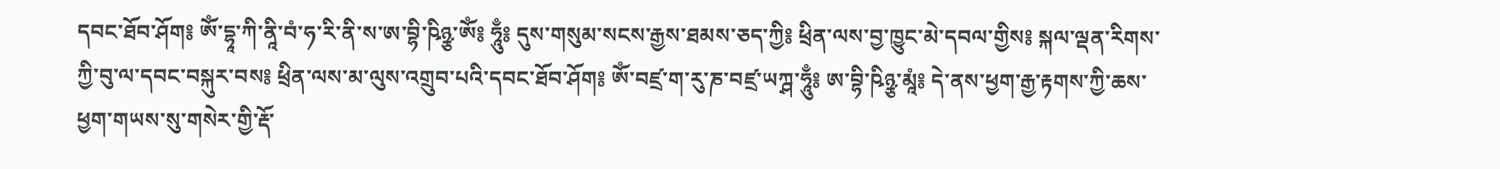དབང་ཐོབ་ཤོག༔ ཨོཾ་དྷཱ་ཀི་ནཱི་བཾ་ཧ་རི་ནི་ས་ཨ་བྷི་ཥིཉྩ་ཨོཾ༔ ཧཱུྃ༔ དུས་གསུམ་སངས་རྒྱས་ཐམས་ཅད་ཀྱི༔ ཕྲིན་ལས་བྱ་ཁྱུང་མེ་དབལ་གྱིས༔ སྐལ་ལྡན་རིགས་ཀྱི་བུ་ལ་དབང་བསྐུར་བས༔ ཕྲིན་ལས་མ་ལུས་འགྲུབ་པའི་དབང་ཐོབ་ཤོག༔ ཨོཾ་བཛྲ་ག་རུ་ཎ་བཛྲ་ཡཀྴ་ཧཱུྃ༔ ཨ་བྷི་ཥིཉྩ་མཱཾ༔ དེ་ནས་ཕྱག་རྒྱ་རྟགས་ཀྱི་ཆས་ཕྱག་གཡས་སུ་གསེར་གྱི་རྡོ་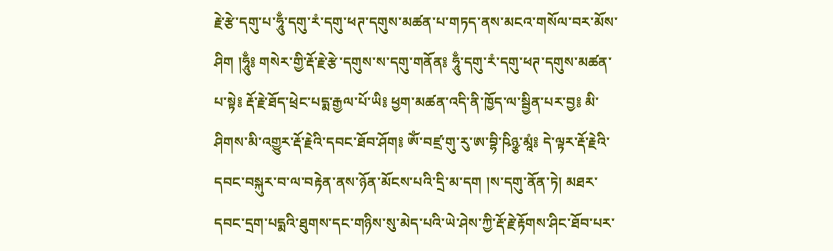རྗེ་རྩེ་དགུ་པ་ཧཱུྃ་དགུ་རཾ་དགུ་ཕཊ་དགུས་མཚན་པ་གཏད་ནས་མངའ་གསོལ་བར་མོས་ཤིག །ཧཱུྃ༔ གསེར་གྱི་རྡོ་རྗེ་རྩེ་དགུས་ས་དགུ་གནོན༔ ཧཱུྃ་དགུ་རཾ་དགུ་ཕཊ་དགུས་མཚན་པ་སྟེ༔ རྡོ་རྗེ་ཐོད་ཕྲེང་པདྨ་རྒྱལ་པོ་ཡི༔ ཕྱག་མཚན་འདི་ནི་ཁྱོད་ལ་སྦྱིན་པར་བྱ༔ མི་ཤིགས་མི་འགྱུར་རྡོ་རྗེའི་དབང་ཐོབ་ཤོག༔ ཨོཾ་བཛྲ་གུ་རུ་ཨ་བྷི་ཥིཉྩ་མཱཾ༔ དེ་ལྟར་རྡོ་རྗེའི་དབང་བསྐུར་བ་ལ་བརྟེན་ནས་ཉོན་མོངས་པའི་དྲི་མ་དག །ས་དགུ་ནོན་ཏེ། མཐར་དབང་དྲག་པདྨའི་ཐུགས་དང་གཉིས་སུ་མེད་པའི་ཡེ་ཤེས་ཀྱི་རྡོ་རྗེ་རྟོགས་ཤིང་ཐོབ་པར་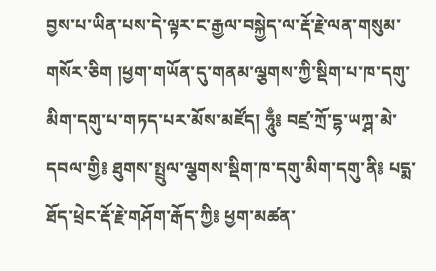བྱས་པ་ཡིན་པས་དེ་ལྟར་ང་རྒྱལ་བསྐྱེད་ལ་རྡོ་རྗེ་ལན་གསུམ་གསོར་ཅིག །ཕྱག་གཡོན་དུ་གནམ་ལྕགས་ཀྱི་སྡིག་པ་ཁ་དགུ་མིག་དགུ་པ་གཏད་པར་མོས་མཛོད། ཧཱུྃ༔ བཛྲ་ཀྲོ་དྷ་ཡཀྴ་མེ་དབལ་གྱི༔ ཐུགས་སྤྲུལ་ལྕགས་སྡིག་ཁ་དགུ་མིག་དགུ་ནི༔ པདྨ་ཐོད་ཕྲེང་རྡོ་རྗེ་གཤོག་རྒོད་ཀྱི༔ ཕྱག་མཚན་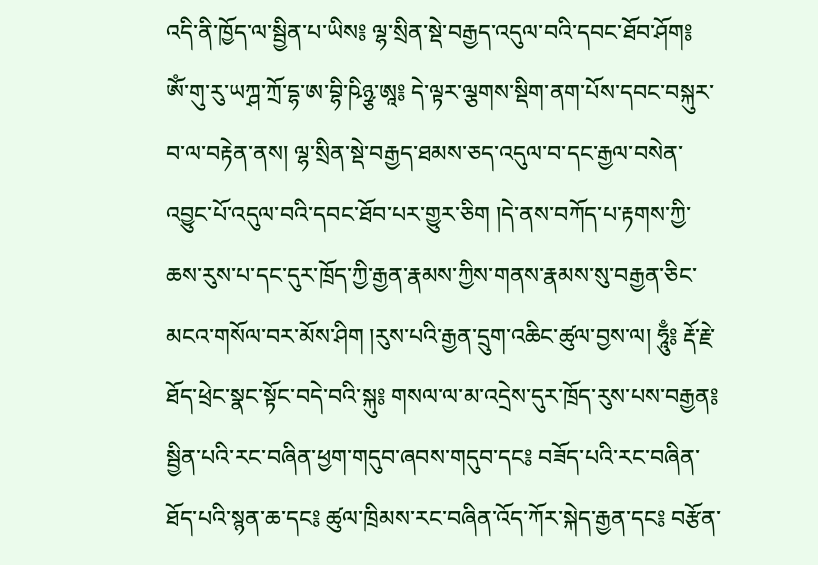འདི་ནི་ཁྱོད་ལ་སྦྱིན་པ་ཡིས༔ ལྷ་སྲིན་སྡེ་བརྒྱད་འདུལ་བའི་དབང་ཐོབ་ཤོག༔ ཨོཾ་གུ་རུ་ཡཀྴ་ཀྲོ་དྷ་ཨ་བྷི་ཥིཉྩ་ཨཱ༔ དེ་ལྟར་ལྕགས་སྡིག་ནག་པོས་དབང་བསྐུར་བ་ལ་བརྟེན་ནས། ལྷ་སྲིན་སྡེ་བརྒྱད་ཐམས་ཅད་འདུལ་བ་དང་རྒྱལ་བསེན་འབྱུང་པོ་འདུལ་བའི་དབང་ཐོབ་པར་གྱུར་ཅིག །དེ་ནས་བཀོད་པ་རྟགས་ཀྱི་ཆས་རུས་པ་དང་དུར་ཁྲོད་ཀྱི་རྒྱན་རྣམས་ཀྱིས་གནས་རྣམས་སུ་བརྒྱན་ཅིང་མངའ་གསོལ་བར་མོས་ཤིག །རུས་པའི་རྒྱན་དྲུག་འཆིང་ཚུལ་བྱས་ལ། ཧཱུྃ༔ རྡོ་རྗེ་ཐོད་ཕྲེང་སྣང་སྟོང་བདེ་བའི་སྐུ༔ གསལ་ལ་མ་འདྲེས་དུར་ཁྲོད་རུས་པས་བརྒྱན༔ སྦྱིན་པའི་རང་བཞིན་ཕྱག་གདུབ་ཞབས་གདུབ་དང༔ བཟོད་པའི་རང་བཞིན་ཐོད་པའི་སྙན་ཆ་དང༔ ཚུལ་ཁྲིམས་རང་བཞིན་འོད་ཀོར་སྐེད་རྒྱན་དང༔ བརྩོན་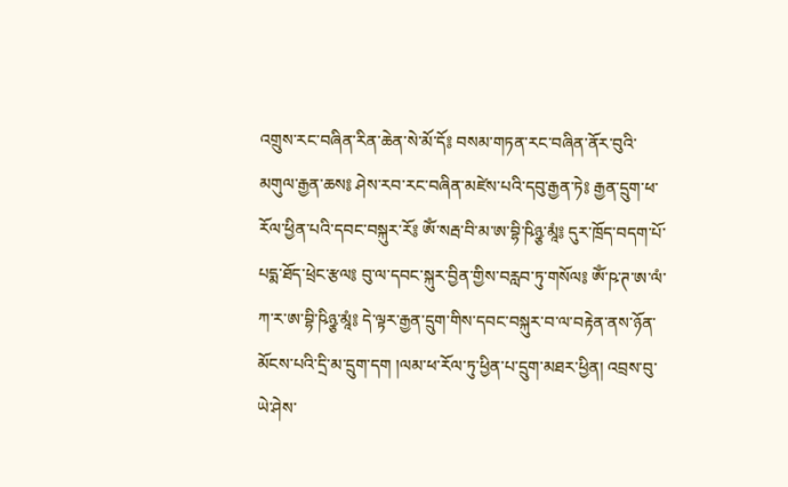འགྲུས་རང་བཞིན་རིན་ཆེན་སེ་མོ་དོ༔ བསམ་གཏན་རང་བཞིན་ནོར་བུའི་མགུལ་རྒྱན་ཆས༔ ཤེས་རབ་རང་བཞིན་མཛེས་པའི་དབུ་རྒྱན་ཏེ༔ རྒྱན་དྲུག་ཕ་རོལ་ཕྱིན་པའི་དབང་བསྐུར་རོ༔ ཨོཾ་སརྦ་བི་མ་ཨ་བྷི་ཥིཉྩ་མཱཾ༔ དུར་ཁྲོད་བདག་པོ་པདྨ་ཐོད་ཕྲེང་རྩལ༔ བུ་ལ་དབང་སྐུར་བྱིན་གྱིས་བརླབ་ཏུ་གསོལ༔ ཨོཾ་ཥ་ཊ་ཨ་ལཾ་ཀ་ར་ཨ་བྷི་ཥིཉྩ་མཱཾ༔ དེ་ལྟར་རྒྱན་དྲུག་གིས་དབང་བསྐུར་བ་ལ་བརྟེན་ནས་ཉོན་མོངས་པའི་དྲི་མ་དྲུག་དག །ལམ་ཕ་རོལ་ཏུ་ཕྱིན་པ་དྲུག་མཐར་ཕྱིན། འབྲས་བུ་ཡེ་ཤེས་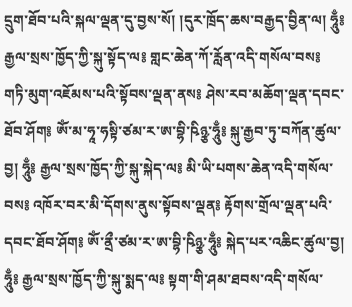དྲུག་ཐོབ་པའི་སྐལ་ལྡན་དུ་བྱས་སོ། །དུར་ཁྲོད་ཆས་བརྒྱད་བྱིན་ལ། ཧཱུྃ༔ རྒྱལ་སྲས་ཁྱོད་ཀྱི་སྐུ་སྟོད་ལ༔ གླང་ཆེན་ཀོ་རློན་འདི་གསོལ་བས༔ གཏི་མུག་འཇོམས་པའི་སྟོབས་ལྡན་ནས༔ ཤེས་རབ་མཆོག་ལྡན་དབང་ཐོབ་ཤོག༔ ཨོཾ་མ་ཧཱ་ཧསྟི་ཙམ་ར་ཨ་བྷི་ཥིཉྩ་ཧཱུྃ༔ སྐུ་རྒྱབ་ཏུ་བཀོན་ཚུལ་བྱ། ཧཱུྃ༔ རྒྱལ་སྲས་ཁྱོད་ཀྱི་སྐུ་སྐེད་ལ༔ མི་ཡི་པགས་ཆེན་འདི་གསོལ་བས༔ འཁོར་བར་མི་དོགས་ནུས་སྟོབས་ལྡན༔ རྟོགས་གྲོལ་ལྡན་པའི་དབང་ཐོབ་ཤོག༔ ཨོཾ་ནྲྀ་ཙམ་ར་ཨ་བྷི་ཥིཉྩ་ཧཱུྃ༔ སྐེད་པར་འཆིང་ཚུལ་བྱ། ཧཱུྃ༔ རྒྱལ་སྲས་ཁྱོད་ཀྱི་སྐུ་སྨད་ལ༔ སྟག་གི་ཤམ་ཐབས་འདི་གསོལ་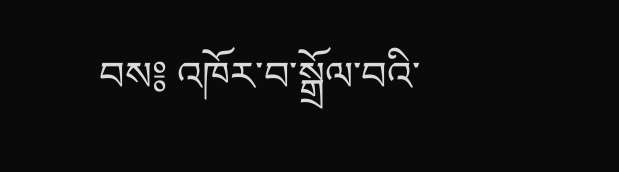བས༔ འཁོར་བ་སྒྲོལ་བའི་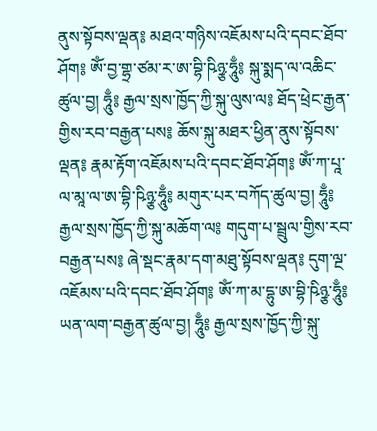ནུས་སྟོབས་ལྡན༔ མཐའ་གཉིས་འཇོམས་པའི་དབང་ཐོབ་ཤོག༔ ཨོཾ་བྱ་གྷྲ་ཙམ་ར་ཨ་བྷི་ཥིཉྩ་ཧཱུྃ༔ སྐུ་སྨད་ལ་འཆིང་ཚུལ་བྱ། ཧཱུྃ༔ རྒྱལ་སྲས་ཁྱོད་ཀྱི་སྐུ་ལུས་ལ༔ ཐོད་ཕྲེང་རྒྱན་གྱིས་རབ་བརྒྱན་པས༔ ཆོས་སྐུ་མཐར་ཕྱིན་ནུས་སྟོབས་ལྡན༔ རྣམ་རྟོག་འཇོམས་པའི་དབང་ཐོབ་ཤོག༔ ཨོཾ་ཀ་པཱ་ལ་མཱ་ལ་ཨ་བྷི་ཥིཉྩ་ཧཱུྃ༔ མགུར་པར་བཀོད་ཚུལ་བྱ། ཧཱུྃ༔ རྒྱལ་སྲས་ཁྱོད་ཀྱི་སྐུ་མཆོག་ལ༔ གདུག་པ་སྦྲུལ་གྱིས་རབ་བརྒྱན་པས༔ ཞེ་སྡང་རྣམ་དག་མཐུ་སྟོབས་ལྡན༔ དུག་ལྔ་འཇོམས་པའི་དབང་ཐོབ་ཤོག༔ ཨོཾ་ཀ་མ་དྷུ་ཨ་བྷི་ཥིཉྩ་ཧཱུྃ༔ ཡན་ལག་བརྒྱན་ཚུལ་བྱ། ཧཱུྃ༔ རྒྱལ་སྲས་ཁྱོད་ཀྱི་སྐུ་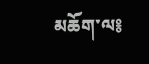མཆོག་ལ༔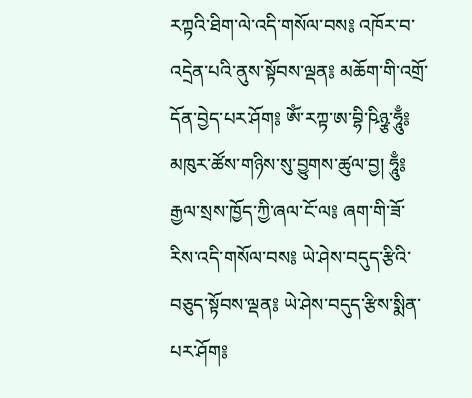རཀྟའི་ཐིག་ལེ་འདི་གསོལ་བས༔ འཁོར་བ་འདྲེན་པའི་ནུས་སྟོབས་ལྡན༔ མཆོག་གི་འགྲོ་དོན་བྱེད་པར་ཤོག༔ ཨོཾ་རཀྟ་ཨ་བྷི་ཥིཉྩ་ཧཱུྃ༔ མཁུར་ཚོས་གཉིས་སུ་བྱུགས་ཚུལ་བྱ། ཧཱུྃ༔ རྒྱལ་སྲས་ཁྱོད་ཀྱི་ཞལ་ངོ་ལ༔ ཞག་གི་ཟོ་རིས་འདི་གསོལ་བས༔ ཡེ་ཤེས་བདུད་རྩིའི་བཅུད་སྟོབས་ལྡན༔ ཡེ་ཤེས་བདུད་རྩིས་སྨིན་པར་ཤོག༔